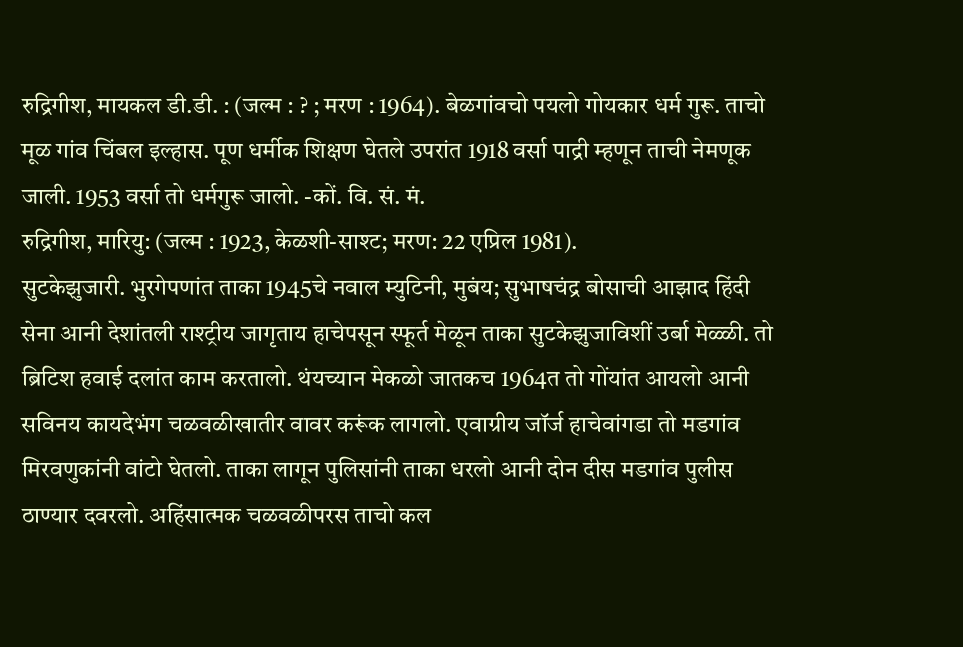रुद्रिगीश, मायकल डी.डी. : (जल्म : ? ; मरण : 1964). बेळगांवचो पयलो गोयकार धर्म गुरू. ताचो मूळ गांव चिंबल इल्हास. पूण धर्मीक शिक्षण घेतले उपरांत 1918 वर्सा पाद्री म्हणून ताची नेमणूक जाली. 1953 वर्सा तो धर्मगुरू जालो. -कों. वि. सं. मं.
रुद्रिगीश, मारियु: (जल्म : 1923, केळशी-साश्ट; मरण: 22 एप्रिल 1981).
सुटकेझुजारी. भुरगेपणांत ताका 1945चे नवाल म्युटिनी, मुबंय; सुभाषचंद्र बोसाची आझाद हिंदी सेना आनी देशांतली राश्ट्रीय जागृताय हाचेपसून स्फूर्त मेळून ताका सुटकेझुजाविशीं उर्बा मेळ्ळी. तो ब्रिटिश हवाई दलांत काम करतालो. थंयच्यान मेकळो जातकच 1964त तो गोंयांत आयलो आनी सविनय कायदेभंग चळवळीखातीर वावर करूंक लागलो. एवाग्रीय जॉर्ज हाचेवांगडा तो मडगांव मिरवणुकांनी वांटो घेतलो. ताका लागून पुलिसांनी ताका धरलो आनी दोन दीस मडगांव पुलीस ठाण्यार दवरलो. अहिंसात्मक चळवळीपरस ताचो कल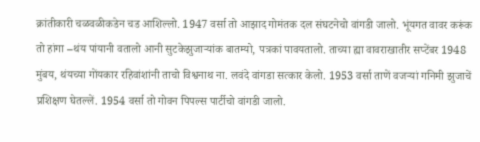क्रांतीकारी चळवळीकडेन चड आशिल्लो. 1947 वर्सा तो आझाद गोमंतक दल संघटनेचो वांगडी जालो. भूंयगत वावर करूंक तो हांगा –थंय पांयानी वतालो आनी सुटकेझुजाऱ्यांक बातम्यो, पत्रकां पावयतालो. ताच्या ह्या वावराखातीर सप्टेंबर 1948 मुंबय, थंयच्या गोंयकार रहिवांशांनी ताचो विश्वनाथ ना. लवंदे वांगडा सत्कार केलो. 1953 वर्सा ताणें वजऱ्यां गनिमी झुजाचें प्रशिक्षण घेतल्लें. 1954 वर्सा तो गोवन पिपल्स पार्टीचो वांगडी जालो.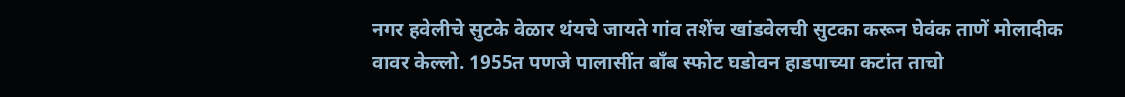नगर हवेलीचे सुटके वेळार थंयचे जायते गांव तशेंच खांडवेलची सुटका करून घेवंक ताणें मोलादीक वावर केल्लो. 1955त पणजे पालासींत बाँब स्फोट घडोवन हाडपाच्या कटांत ताचो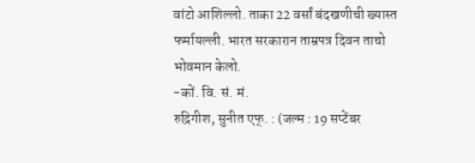वांटो आशिल्लो. ताका 22 वर्सां बंदखणीची ख्यास्त फर्मायल्ली. भारत सरकारान ताम्रपत्र दिवन ताचो भोवमान केलो.
-कों. वि. सं. मं.
रुद्रिगीश, सुनीत एफ्. : (जल्म : 19 सप्टेंबर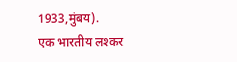1933,मुंबय).
एक भारतीय लश्कर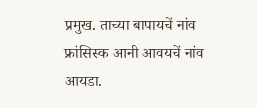प्रमुख. ताच्या बापायचें नांव फ्रांसिस्क आनी आवयचें नांव आयडा.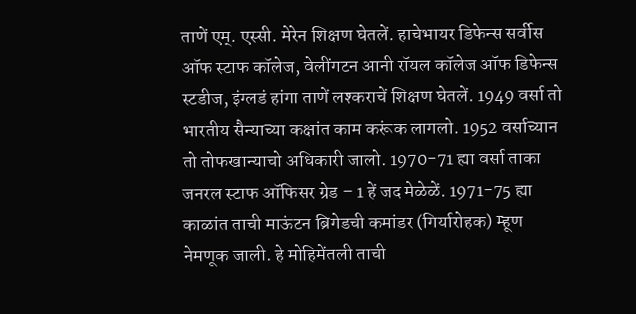ताणें एम्. एस्सी. मेरेन शिक्षण घेतलें. हाचेभायर डिफेन्स सर्वीस ऑफ स्टाफ कॉलेज, वेलींगटन आनी रॉयल कॉलेज ऑफ डिफेन्स स्टडीज, इंग्लडं हांगा ताणें लश्कराचें शिक्षण घेतलें. 1949 वर्सा तो भारतीय सैन्याच्या कक्षांत काम करूंक लागलो. 1952 वर्साच्यान तो तोफखान्याचो अधिकारी जालो. 1970-71 ह्या वर्सा ताका जनरल स्टाफ ऑफिसर ग्रेड – 1 हें जद मेळेळें. 1971-75 ह्या काळांत ताची माऊंटन ब्रिगेडची कमांडर (गिर्यारोहक) म्हूण नेमणूक जाली. हे मोहिमेंतली ताची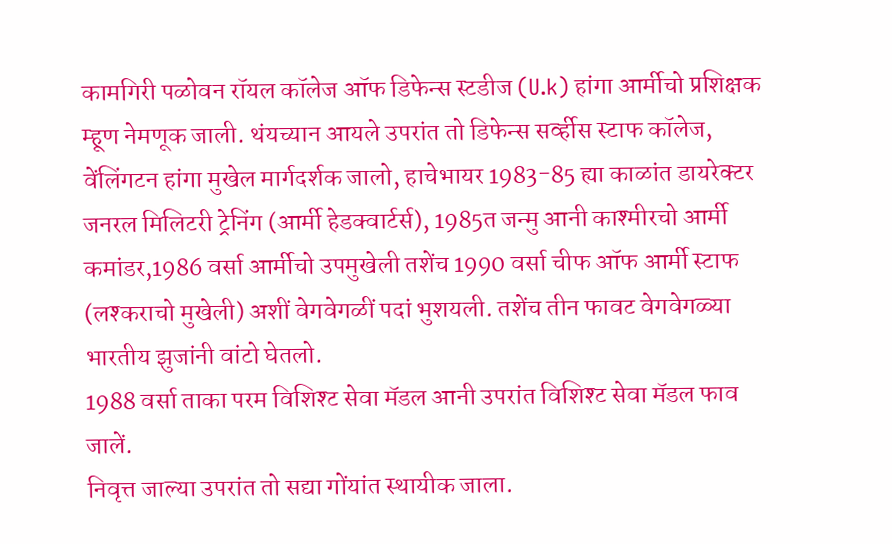कामगिरी पळोवन रॉयल कॉलेज ऑफ डिफेन्स स्टडीज (U.k) हांगा आर्मीचो प्रशिक्षक म्हूण नेमणूक जाली. थंयच्यान आयले उपरांत तो डिफेन्स सर्व्हीस स्टाफ कॉलेज, वेंलिंगटन हांगा मुखेल मार्गदर्शक जालो, हाचेभायर 1983-85 ह्या काळांत डायरेक्टर जनरल मिलिटरी ट्रेनिंग (आर्मी हेडक्वार्टर्स), 1985त जन्मु आनी काश्मीरचो आर्मी कमांडर,1986 वर्सा आर्मीचो उपमुखेली तशेंच 1990 वर्सा चीफ ऑफ आर्मी स्टाफ (लश्कराचो मुखेली) अशीं वेगवेगळीं पदां भुशयली. तशेंच तीन फावट वेगवेगळ्या भारतीय झुजांनी वांटो घेतलो.
1988 वर्सा ताका परम विशिश्ट सेवा मॅडल आनी उपरांत विशिश्ट सेवा मॅडल फाव जालें.
निवृत्त जाल्या उपरांत तो सद्या गोंयांत स्थायीक जाला.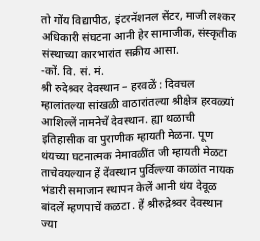तो गोंय विद्यापीठ, इंटरनॅशनल सेंटर, माजी लश्कर अधिकारी संघटना आनी हेर सामाजीक, संस्कृतीक संस्थाच्या कारभारांत सक्रीय आसा.
-कों. वि. सं. मं.
श्री रुदेश्र्वर देवस्थान – हरवळें : दिवचल म्हालांतल्या सांखळी वाठारांतल्या श्रीक्षेत्र हरवळ्यां आशिल्लें नामनेचें देवस्थान. ह्या थळाची इतिहासीक वा पुराणीक म्हायती मेळना. पूण थंयच्या घटनात्मक नेमावळींत जी म्हायती मेळटा ताचेवयल्यान हें देंवस्थान पुर्विल्ल्या काळांत नायक भंडारी समाजान स्थापन केलें आनी थंय देवूळ बांदलें म्हणपाचें कळटा . हें श्रीरुद्रेश्र्वर देवस्थान ज्या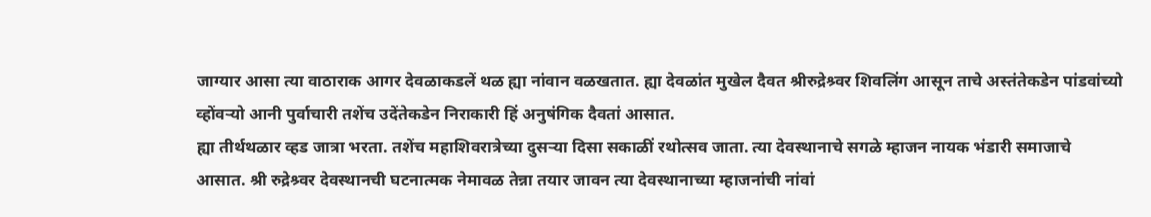जाग्यार आसा त्या वाठाराक आगर देवळाकडलें थळ ह्या नांवान वळखतात. ह्या देवळांत मुखेल दैवत श्रीरुद्रेश्र्वर शिवलिंग आसून ताचे अस्तंतेकडेन पांडवांच्यो व्होंवऱ्यो आनी पुर्वाचारी तशेंच उदेंतेकडेन निराकारी हिं अनुषंगिक दैवतां आसात.
ह्या तीर्थथळार व्हड जात्रा भरता. तशेंच महाशिवरात्रेच्या दुसऱ्या दिसा सकाळीं रथोत्सव जाता. त्या देवस्थानाचे सगळे म्हाजन नायक भंडारी समाजाचे आसात. श्री रुद्रेश्र्वर देवस्थानची घटनात्मक नेमावळ तेन्ना तयार जावन त्या देवस्थानाच्या म्हाजनांची नांवां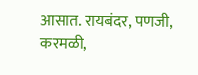आसात. रायबंदर, पणजी, करमळी,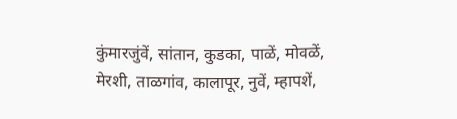कुंमारजुंवें, सांतान, कुडका, पाळें, मोवळें, मेरशी, ताळगांव, कालापूर, नुवें, म्हापशें,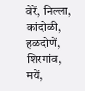वेरें, निल्ला, कांदोळी, हळदोणें, शिरगांव, मयें,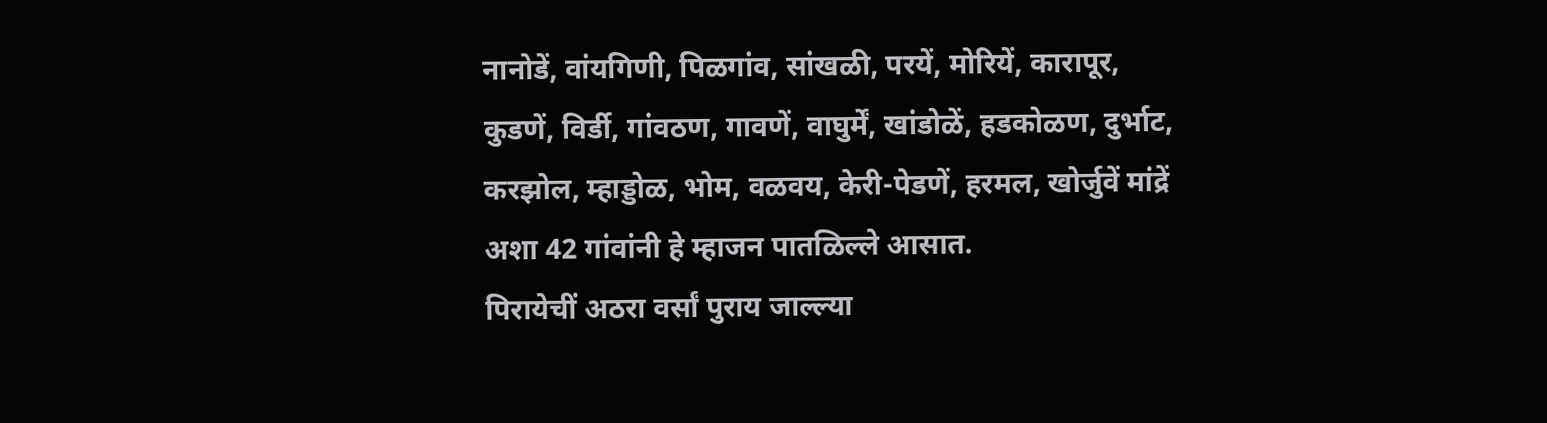नानोडें, वांयगिणी, पिळगांव, सांखळी, परयें, मोरियें, कारापूर, कुडणें, विर्डी, गांवठण, गावणें, वाघुर्में, खांडोळें, हडकोळण, दुर्भाट, करझोल, म्हाड्डोळ, भोम, वळवय, केरी-पेडणें, हरमल, खोर्जुवें मांद्रें अशा 42 गांवांनी हे म्हाजन पातळिल्ले आसात.
पिरायेचीं अठरा वर्सां पुराय जाल्ल्या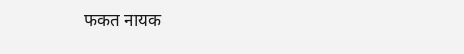फकत नायक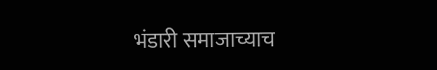भंडारी समाजाच्याच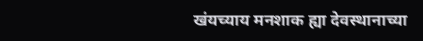खंयच्याय मनशाक ह्या देवस्थानाच्या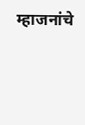म्हाजनांचे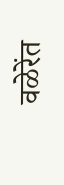वळेरेंत